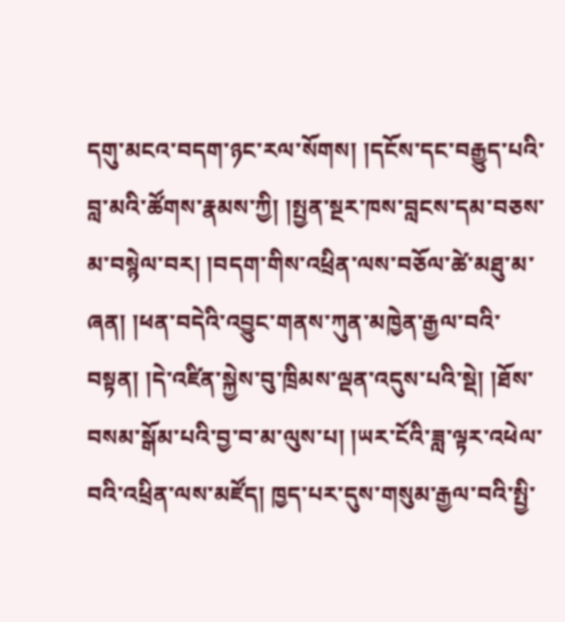དགུ་མངའ་བདག་ཉང་རལ་སོགས། །དངོས་དང་བརྒྱུད་པའི་བླ་མའི་ཚོགས་རྣམས་ཀྱི། །སྤྱན་སྔར་ཁས་བླངས་དམ་བཅས་མ་བསྙེལ་བར། །བདག་གིས་འཕྲིན་ལས་བཅོལ་ཚེ་མཐུ་མ་ཞན། །ཕན་བདེའི་འབྱུང་གནས་ཀུན་མཁྱེན་རྒྱལ་བའི་བསྟན། །དེ་འཛིན་སྐྱེས་བུ་ཁྲིམས་ལྡན་འདུས་པའི་སྡེ། །ཐོས་བསམ་སྒོམ་པའི་བྱ་བ་མ་ལུས་པ། །ཡར་ངོའི་ཟླ་ལྟར་འཕེལ་བའི་འཕྲིན་ལས་མཛོད། ཁྱད་པར་དུས་གསུམ་རྒྱལ་བའི་སྤྱི་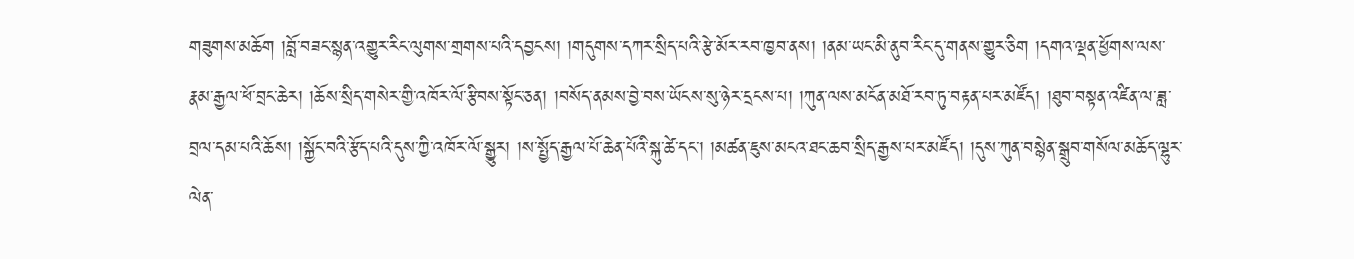གཟུགས་མཆོག །བློ་བཟང་སྙན་འགྱུར་རིང་ལུགས་གྲགས་པའི་དབྱངས། །གདུགས་དཀར་སྲིད་པའི་རྩེ་མོར་རབ་ཁྱབ་ནས། །ནམ་ཡང་མི་ནུབ་རིང་དུ་གནས་གྱུར་ཅིག །དགའ་ལྡན་ཕྱོགས་ལས་རྣམ་རྒྱལ་ཕོ་བྲང་ཆེར། །ཆོས་སྲིད་གསེར་གྱི་འཁོར་ལོ་རྩིབས་སྟོང་ཅན། །བསོད་ནམས་བྱེ་བས་ཡོངས་སུ་ཉེར་དྲངས་པ། །ཀུན་ལས་མངོན་མཐོ་རབ་ཏུ་བརྟན་པར་མཛོད། །ཐུབ་བསྟན་འཛིན་ལ་ཟླ་བྲལ་དམ་པའི་ཆོས། །སྐྱོང་བའི་རྩོད་པའི་དུས་ཀྱི་འཁོར་ལོ་སྒྱུར། །ས་སྤྱོད་རྒྱལ་པོ་ཆེན་པོའི་སྐུ་ཚེ་དང་། །མཚན་ཇུས་མངའ་ཐང་ཆབ་སྲིད་རྒྱས་པར་མཛོད། །དུས་ཀུན་བསྙེན་སྒྲུབ་གསོལ་མཆོད་ལྷུར་ལེན་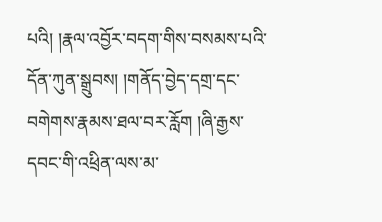པའི། །རྣལ་འབྱོར་བདག་གིས་བསམས་པའི་དོན་ཀུན་སྒྲུབས། །གནོད་བྱེད་དགྲ་དང་བགེགས་རྣམས་ཐལ་བར་རློག །ཞི་རྒྱས་དབང་གི་འཕྲིན་ལས་མ་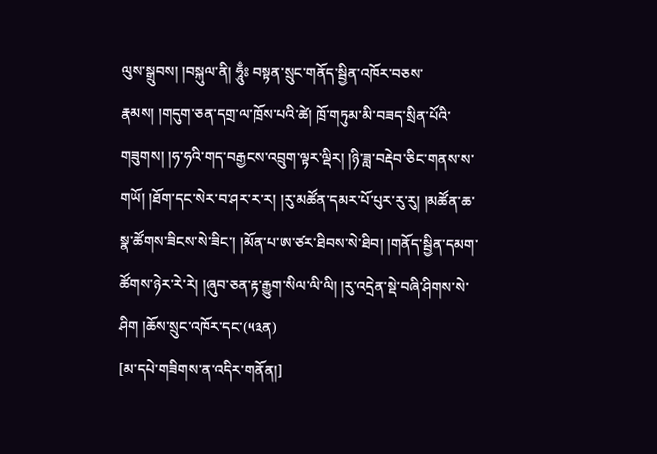ལུས་སྒྲུབས། །བསྐུལ་ནི། ཧཱུྃཿ བསྟན་སྲུང་གནོད་སྦྱིན་འཁོར་བཅས་རྣམས། །གདུག་ཅན་དགྲ་ལ་ཁྲོས་པའི་ཚེ། ཁྲོ་གཏུམ་མི་བཟད་སྲིན་པོའི་གཟུགས། །ཧ་ཧའི་གད་བརྒྱངས་འབྲུག་ལྟར་ལྡིར། །ཉི་ཟླ་བརྡེབ་ཅིང་གནས་ས་གཡོ། །ཐོག་དང་སེར་བ་ཤར་ར་ར། །རུ་མཚོན་དམར་པོ་པུར་རུ་རུ། །མཚོན་ཆ་སྣ་ཚོགས་ཟིངས་སེ་ཟིང་། །མོན་པ་ཨ་ཙར་ཐིབས་སེ་ཐིབ། །གནོད་སྦྱིན་དམག་ཚོགས་ཉེར་རེ་རེ། །ཞུབ་ཅན་རྟ་རྒྱུག་སིལ་ལི་ལི། །རུ་འདྲེན་སྡེ་བཞི་ཤིགས་སེ་ཤིག །ཆོས་སྲུང་འཁོར་དང་(༥༣ན)
[མ་དཔེ་གཟིགས་ན་འདིར་གནོན།]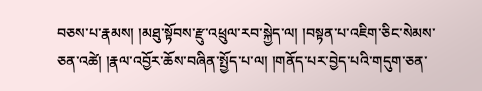བཅས་པ་རྣམས། །མཐུ་སྟོབས་རྫུ་འཕྲུལ་རབ་སྐྱེད་ལ། །བསྟན་པ་འཇིག་ཅིང་སེམས་ཅན་འཚེ། །རྣལ་འབྱོར་ཆོས་བཞིན་སྤྱོད་པ་ལ། །གནོད་པར་བྱེད་པའི་གདུག་ཅན་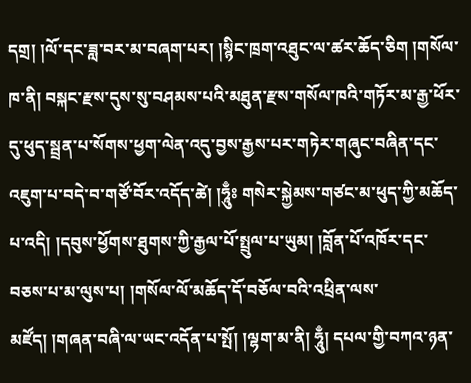དགྲ། །ལོ་དང་ཟླ་བར་མ་བཞག་པར། །སྙིང་ཁྲག་འཐུང་ལ་ཚར་ཆོད་ཅིག །གསོལ་ཁ་ནི། བསྐང་རྫས་དུས་སུ་བཤམས་པའི་མཐུན་རྫས་གསོལ་ཁའི་གཏོར་མ་རྒྱ་ཕོར་དུ་ཕུད་སྦྲན་པ་སོགས་ཕྱག་ལེན་འདུ་བྱས་རྒྱས་པར་གཏེར་གཞུང་བཞིན་དང་འཇུག་པ་བདེ་བ་གཙོ་བོར་འདོད་ཚེ། །ཧཱུྃཿ གསེར་སྐྱེམས་གཙང་མ་ཕུད་ཀྱི་མཆོད་པ་འདི། །དབུས་ཕྱོགས་ཐུགས་ཀྱི་རྒྱལ་པོ་སྤྲུལ་པ་ཡུམ། །བློན་པོ་འཁོར་དང་བཅས་པ་མ་ལུས་པ། །གསོལ་ལོ་མཆོད་དོ་བཅོལ་བའི་འཕྲིན་ལས་མཛོད། །གཞན་བཞི་ལ་ཡང་འདོན་པ་སྤོ། །ལྷག་མ་ནི། ཧཱུྃ། དཔལ་གྱི་བཀའ་ཉན་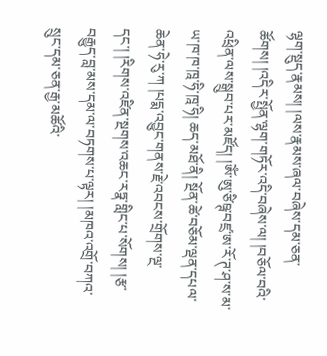ལྷག་སྡུད་རྣམས། །ལས་རྣམས་ཞལ་བཞེས་དམ་ཅན་ཚོགས། །འདིར་སྤྱོན་ལྷག་གཏོར་འདི་བཞེས་ལ། །བཅོལ་བའི་འཕྲིན་ལས་སྒྲུབ་པར་མཛོད། །ཨོཾ་ཨུ་ཙིཥྚ་བཛྲ་ཨ་རོ་ཊ་ཤ་ས་མ་ཡ་ཁ་ཁ་ཁཱ་ཧི་ཁཱ་ཧི། ཆད་མཐོ་ནི། སྔོན་ཚེ་བཅོམ་ལྡན་དཔལ་ཆེན་ཧེ་རུ་ཀ །པདྨ་འབྱུང་གནས་རྗེ་འབངས་གྲོགས་ལྔ་དང་། །རིགས་འཛིན་སྔགས་འཆང་རཏྣ་གླིང་པ་སོགས། །རྩ་བརྒྱུད་བླ་མས་དམ་ལ་བཏགས་པ་ལྟར། །མཁའ་འགྲོ་བཀའ་སྲུང་དམ་ཅན་རྒྱ་མཚོའི་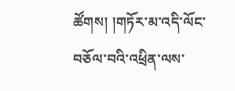ཚོགས། །གཏོར་མ་འདི་ལོང་བཅོལ་བའི་འཕྲིན་ལས་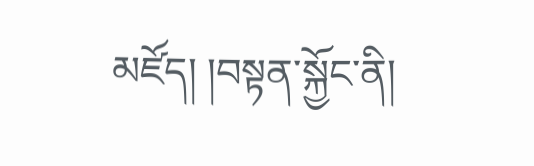མཛོད། །བསྟན་སྐྱོང་ནི།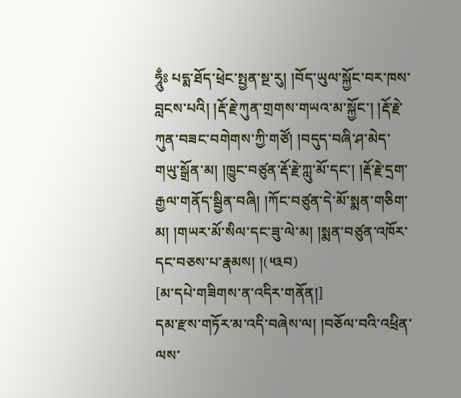ཧཱུྃཿ པདྨ་ཐོད་ཕྲེང་སྤྱན་སྔ་རུ། །བོད་ཡུལ་སྐྱོང་བར་ཁས་བླངས་པའི། །རྡོ་རྗེ་ཀུན་གྲགས་གཡའ་མ་སྐྱོང་། །རྡོ་རྗེ་ཀུན་བཟང་བགེགས་ཀྱི་གཙོ། །བདུད་བཞི་ཤ་མེད་གཡུ་སྒྲོན་མ། །ཁྱུང་བཙུན་རྡོ་རྗེ་ཀླུ་མོ་དང་། །རྡོ་རྗེ་དྲག་རྒྱལ་གནོད་སྦྱིན་བཞི། །ཀོང་བཙུན་དེ་མོ་སྨན་གཅིག་མ། །གཡར་མོ་སིལ་དང་ཟུ་ལེ་མ། །སྨན་བཙུན་འཁོར་དང་བཅས་པ་རྣམས། །(༥༣བ)
[མ་དཔེ་གཟིགས་ན་འདིར་གནོན།]
དམ་རྫས་གཏོར་མ་འདི་བཞེས་ལ། །བཅོལ་བའི་འཕྲིན་ལས་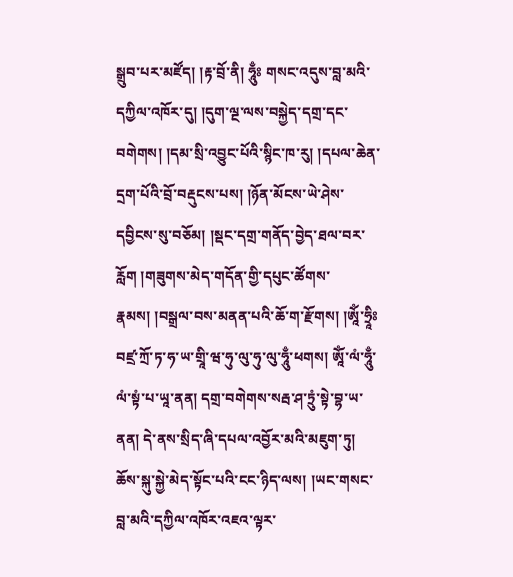སྒྲུབ་པར་མཛོད། །རྟ་བྲོ་ནི། ཧཱུྃཿ གསང་འདུས་བླ་མའི་དཀྱིལ་འཁོར་དུ། །དུག་ལྔ་ལས་བསྐྱེད་དགྲ་དང་བགེགས། །དམ་སྲི་འབྱུང་པོའི་སྙིང་ཁ་རུ། །དཔལ་ཆེན་དྲག་པོའི་བྲོ་བརྡུངས་པས། །ཉོན་མོངས་ཡེ་ཤེས་དབྱིངས་སུ་བཅོམ། །སྡང་དགྲ་གནོད་བྱེད་ཐལ་བར་རློག །གཟུགས་མེད་གདོན་གྱི་དཔུང་ཚོགས་རྣམས། །བསྒྲལ་བས་མནན་པའི་ཆོ་ག་རྫོགས། །ཨཱོཾ་ཧྲཱིཿབཛྲ་ཀྲོ་ཏ་ཧ་ཡ་གྲཱི་ཝ་ཧུ་ལུ་ཧུ་ལུ་ཧཱུྃ་ཕགས། ཨཱོཾ་ལཾ་ཧཱུྃ་ལཾ་སྟཾ་པ་ཡཱ་ནན། དགྲ་བགེགས་སརྦ་ཤ་ཏྲུཾ་སྟེ་བྷ་ཡ་ནན། དེ་ནས་སྲིད་ཞི་དཔལ་འབྱོར་མའི་མཇུག་ཏུ། ཆོས་སྐུ་སྐྱེ་མེད་སྟོང་པའི་ངང་ཉིད་ལས། །ཡང་གསང་བླ་མའི་དཀྱིལ་འཁོར་འཇའ་ལྟར་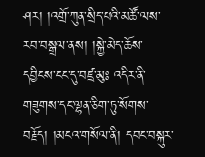ཤར། །འགྲོ་ཀུན་སྲིད་པའི་མཚོ་ལས་རབ་བསྒྲལ་ནས། །སྐྱེ་མེད་ཆོས་དབྱིངས་ངང་དུ་བཛྲ་མུཿ འདིར་ནི་གཟུགས་དང་ལྷན་ཅིག་ཏུ་སོགས་བརྗོད། །མངའ་གསོལ་ནི། དབང་བསྐུར་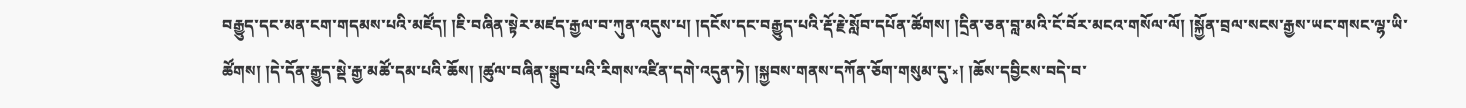བརྒྱུད་དང་མན་ངག་གདམས་པའི་མཛོད། །ཇི་བཞིན་སྟེར་མཛད་རྒྱལ་བ་ཀུན་འདུས་པ། །དངོས་དང་བརྒྱུད་པའི་རྡོ་རྗེ་སློབ་དཔོན་ཚོགས། །དྲིན་ཅན་བླ་མའི་ངོ་བོར་མངའ་གསོལ་ལོ། །སྐྱོན་བྲལ་སངས་རྒྱས་ཡང་གསང་ལྷ་ཡི་ཚོགས། །དེ་དོན་རྒྱུད་སྡེ་རྒྱ་མཚོ་དམ་པའི་ཆོས། །ཚུལ་བཞིན་སྒྲུབ་པའི་རིགས་འཛིན་དགེ་འདུན་ཏེ། །སྐྱབས་གནས་དཀོན་ཅོག་གསུམ་དུ་༝། །ཆོས་དབྱིངས་བདེ་བ་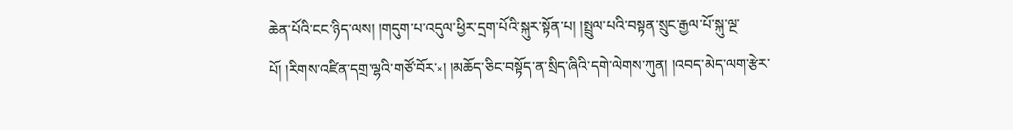ཆེན་པོའི་ངང་ཉིད་ལས། །གདུག་པ་འདུལ་ཕྱིར་དྲག་པོའི་སྐུར་སྟོན་པ། །སྤྲུལ་པའི་བསྟན་སྲུང་རྒྱལ་པོ་སྐུ་ལྔ་པོ། །རིགས་འཛིན་དགྲ་ལྷའི་གཙོ་བོར་༝། །མཆོད་ཅིང་བསྟོད་ན་སྲིད་ཞིའི་དགེ་ལེགས་ཀུན། །འབད་མེད་ལག་རྩེར་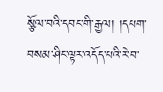སྩོལ་བའི་དབང་གི་རྒྱལ། །དཔག་བསམ་ཤིང་ལྟར་འདོད་པའི་རེ་བ་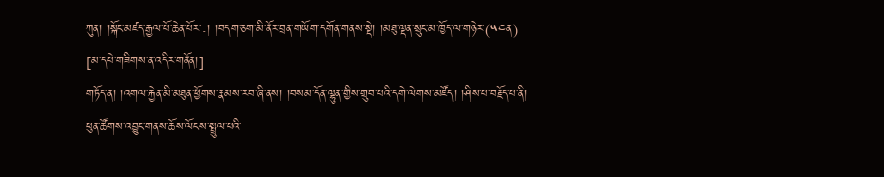ཀུན། །སྐོང་མཛད་རྒྱལ་པོ་ཆེན་པོར་༝། །བདག་ཅག་མི་ནོར་བྲན་གཡོག་དགོན་གནས་སྡེ། །མཐུ་ལྡན་སྲུང་མ་ཁྱོད་ལ་གཉེར་(༥༤ན)
[མ་དཔེ་གཟིགས་ན་འདིར་གནོན།]
གཏོད་ན། །འགལ་རྐྱེན་མི་མཐུན་ཕྱོགས་རྣམས་རབ་ཞི་ནས། །བསམ་དོན་ལྷུན་གྱིས་གྲུབ་པའི་དགེ་ལེགས་མཛོད། །ཤིས་པ་བརྗོད་པ་ནི། ཕུན་ཚོགས་འབྱུང་གནས་ཆོས་ལོངས་སྤྲུལ་པའི་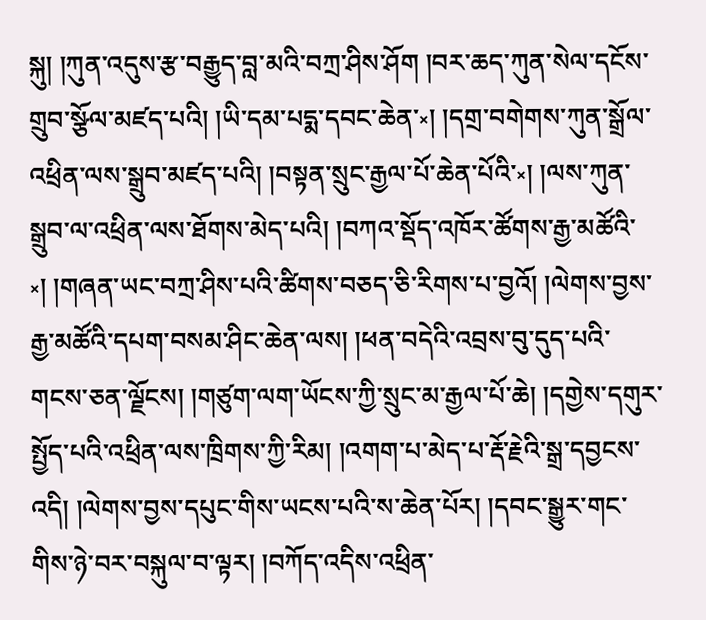སྐུ། །ཀུན་འདུས་རྩ་བརྒྱུད་བླ་མའི་བཀྲ་ཤིས་ཤོག །བར་ཆད་ཀུན་སེལ་དངོས་གྲུབ་སྩོལ་མཛད་པའི། །ཡི་དམ་པདྨ་དབང་ཆེན་༝། །དགྲ་བགེགས་ཀུན་སྒྲོལ་འཕྲིན་ལས་སྒྲུབ་མཛད་པའི། །བསྟན་སྲུང་རྒྱལ་པོ་ཆེན་པོའི་༝། །ལས་ཀུན་སྒྲུབ་ལ་འཕྲིན་ལས་ཐོགས་མེད་པའི། །བཀའ་སྡོད་འཁོར་ཚོགས་རྒྱ་མཚོའི་༝། །གཞན་ཡང་བཀྲ་ཤིས་པའི་ཚིགས་བཅད་ཅི་རིགས་པ་བྱའོ། །ལེགས་བྱས་རྒྱ་མཚོའི་དཔག་བསམ་ཤིང་ཆེན་ལས། །ཕན་བདེའི་འབྲས་བུ་དུད་པའི་གངས་ཅན་ལྗོངས། །གཙུག་ལག་ཡོངས་ཀྱི་སྲུང་མ་རྒྱལ་པོ་ཆེ། །དགྱེས་དགུར་སྤྱོད་པའི་འཕྲིན་ལས་ཁྲིགས་ཀྱི་རིམ། །འགག་པ་མེད་པ་རྡོ་རྗེའི་སྒྲ་དབྱངས་འདི། །ལེགས་བྱས་དཔུང་གིས་ཡངས་པའི་ས་ཆེན་པོར། །དབང་སྒྱུར་གང་གིས་ཉེ་བར་བསྐུལ་བ་ལྟར། །བཀོད་འདིས་འཕྲིན་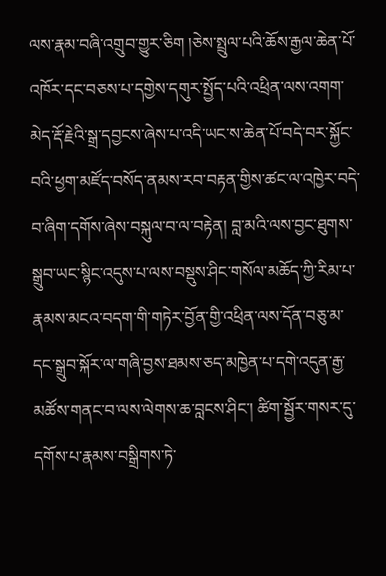ལས་རྣམ་བཞི་འགྲུབ་གྱུར་ཅིག །ཅེས་སྤྲུལ་པའི་ཆོས་རྒྱལ་ཆེན་པོ་འཁོར་དང་བཅས་པ་དགྱེས་དགུར་སྤྱོད་པའི་འཕྲིན་ལས་འགག་མེད་རྡོ་རྗེའི་སྒྲ་དབྱངས་ཞེས་པ་འདི་ཡང་ས་ཆེན་པོ་བདེ་བར་སྐྱོང་བའི་ཕྱག་མཛོད་བསོད་ནམས་རབ་བརྟན་གྱིས་ཚང་ལ་འཁྱེར་བདེ་བ་ཞིག་དགོས་ཞེས་བསྐུལ་བ་ལ་བརྟེན། བླ་མའི་ལས་བྱང་ཐུགས་སྒྲུབ་ཡང་སྙིང་འདུས་པ་ལས་བསྡུས་ཤིང་གསོལ་མཆོད་ཀྱི་རིམ་པ་རྣམས་མངའ་བདག་གི་གཏེར་བྱོན་གྱི་འཕྲིན་ལས་དོན་བཅུ་མ་དང་སྒྲུབ་སྐོར་ལ་གཞི་བྱས་ཐམས་ཅད་མཁྱེན་པ་དགེ་འདུན་རྒྱ་མཚོས་གནང་བ་ལས་ལེགས་ཆ་བླངས་ཤིང་། ཚིག་སྦྱོར་གསར་དུ་དགོས་པ་རྣམས་བསྒྲིགས་ཏེ་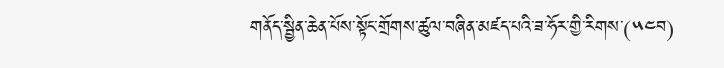གནོད་སྦྱིན་ཆེན་པོས་སྟོང་གྲོགས་ཚུལ་བཞིན་མཛད་པའི་ཟ་ཧོར་གྱི་རིགས་(༥༤བ)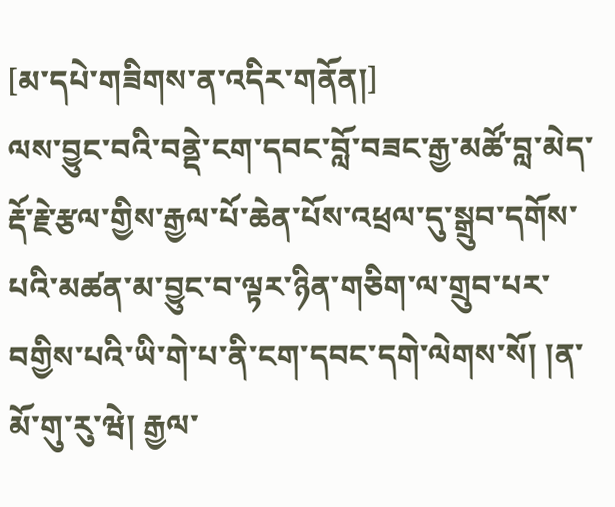[མ་དཔེ་གཟིགས་ན་འདིར་གནོན།]
ལས་བྱུང་བའི་བནྡེ་ངག་དབང་བློ་བཟང་རྒྱ་མཚོ་བླ་མེད་རྡོ་རྗེ་རྩལ་གྱིས་རྒྱལ་པོ་ཆེན་པོས་འཕྲལ་དུ་སྒྲུབ་དགོས་པའི་མཚན་མ་བྱུང་བ་ལྟར་ཉིན་གཅིག་ལ་གྲུབ་པར་བགྱིས་པའི་ཡི་གེ་པ་ནི་ངག་དབང་དགེ་ལེགས་སོ། །ན་མོ་གུ་རུ་ཝེ། རྒྱལ་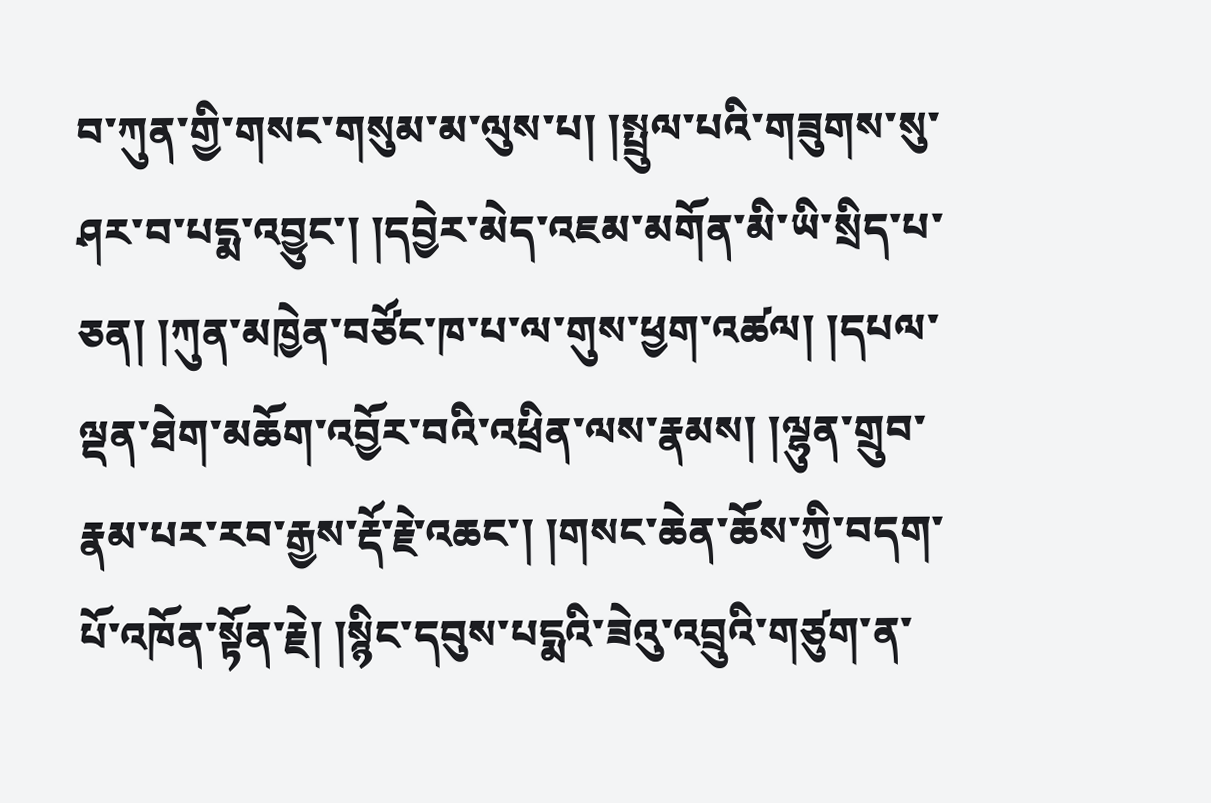བ་ཀུན་གྱི་གསང་གསུམ་མ་ལུས་པ། །སྤྲུལ་པའི་གཟུགས་སུ་ཤར་བ་པདྨ་འབྱུང་། །དབྱེར་མེད་འཇམ་མགོན་མི་ཡི་སྲིད་པ་ཅན། །ཀུན་མཁྱེན་བཙོང་ཁ་པ་ལ་གུས་ཕྱག་འཚལ། །དཔལ་ལྡན་ཐེག་མཆོག་འབྱོར་བའི་འཕྲིན་ལས་རྣམས། །ལྷུན་གྲུབ་རྣམ་པར་རབ་རྒྱས་རྡོ་རྗེ་འཆང་། །གསང་ཆེན་ཆོས་ཀྱི་བདག་པོ་འཁོན་སྟོན་རྗེ། །སྙིང་དབུས་པདྨའི་ཟེའུ་འབྲུའི་གཙུག་ན་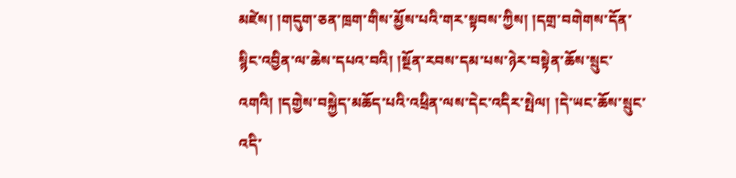མཛེས། །གདུག་ཅན་ཁྲག་གིས་མྱོས་པའི་གར་སྟབས་ཀྱིས། །དགྲ་བགེགས་དོན་སྙིང་འབྱིན་ལ་ཆེས་དཔའ་བའི། །སྔོན་རབས་དམ་པས་ཉེར་བསྟེན་ཆོས་སྲུང་འགའི། །དགྱེས་བསྐྱེད་མཆོད་པའི་འཕྲིན་ལས་དེང་འདིར་སྤེལ། །དེ་ཡང་ཆོས་སྲུང་འདི་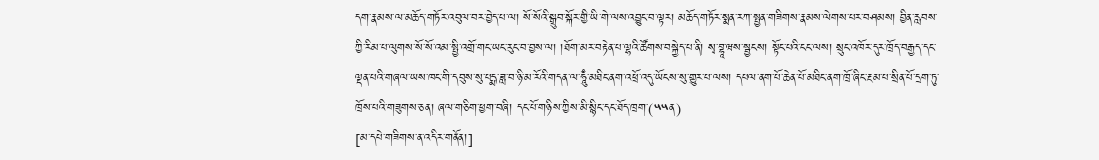དག་རྣམས་ལ་མཆོད་གཏོར་འབུལ་བར་བྱེད་པ་ལ། སོ་སོའི་སྒྲུབ་སྐོར་གྱི་ཡི་གེ་ལས་འབྱུང་བ་ལྟར། མཆོད་གཏོར་སྨན་རཀ་སྤྱན་གཟིགས་རྣམས་ལེགས་པར་བཤམས། བྱིན་རླབས་ཀྱི་རིམ་པ་ལུགས་སོ་སོ་འམ་སྤྱི་འགྲོ་གང་ཡང་རུང་བ་བྱས་ལ། །ཐོག་མར་བརྟེན་པ་ལྷའི་ཚོགས་བསྐྱེད་པ་ནི། སྭ་བྷཱ་ཝས་སྦྱངས། སྟོང་པའི་ངང་ལས། སྲུང་འཁོར་དུར་ཁྲོད་བརྒྱད་དང་ལྡན་པའི་གཞལ་ཡས་ཁང་གི་དབུས་སུ་པདྨ་ཟླ་བ་ཉི་མ་རོའི་གདན་ལ་ཧཱུྃ་མཐིང་ནག་འཕྲོ་འདུ་ཡོངས་སུ་གྱུར་པ་ལས། དཔལ་ནག་པོ་ཆེན་པོ་མཐིང་ནག་ཁྲོ་ཞིང་རྔམ་པ་སྲིན་པོ་དྲག་ཏུ་ཁྲོས་པའི་གཟུགས་ཅན། ཞལ་གཅིག་ཕྱག་བཞི། དང་པོ་གཉིས་ཀྱིས་མི་སྙིང་དང་ཐོད་ཁྲག་(༥༥ན)
[མ་དཔེ་གཟིགས་ན་འདིར་གནོན།]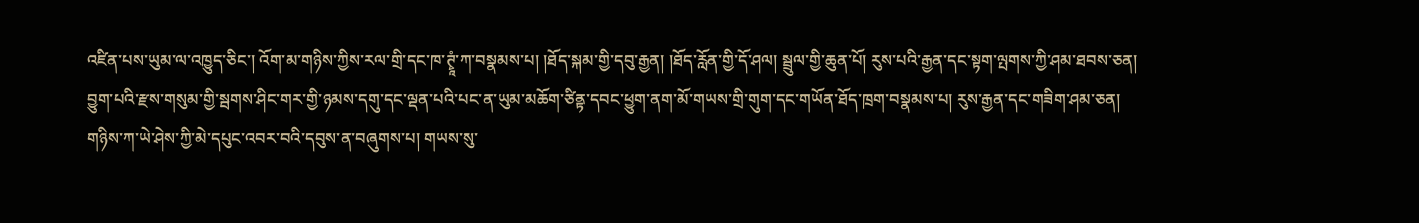འཛིན་པས་ཡུམ་ལ་འཁྱུད་ཅིང་། འོག་མ་གཉིས་ཀྱིས་རལ་གྲི་དང་ཁ་ཊྭཱཾ་ཀ་བསྣམས་པ། །ཐོད་སྐམ་གྱི་དབུ་རྒྱན། །ཐོད་རློན་གྱི་དོ་ཤལ། སྦྲུལ་གྱི་ཆུན་པོ། རུས་པའི་རྒྱན་དང་སྟག་ལྤགས་ཀྱི་ཤམ་ཐབས་ཅན། བྱུག་པའི་རྫས་གསུམ་གྱི་སྦགས་ཤིང་གར་གྱི་ཉམས་དགུ་དང་ལྡན་པའི་པང་ན་ཡུམ་མཆོག་ཙིནྟ་དབང་ཕྱུག་ནག་མོ་གཡས་གྲི་གུག་དང་གཡོན་ཐོད་ཁྲག་བསྣམས་པ། རུས་རྒྱན་དང་གཟིག་ཤམ་ཅན། གཉིས་ཀ་ཡེ་ཤེས་ཀྱི་མེ་དཔུང་འབར་བའི་དབུས་ན་བཞུགས་པ། གཡས་སུ་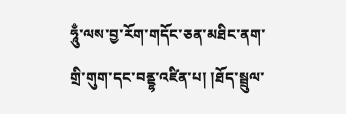ཧཱུྃ་ལས་བྱ་རོག་གདོང་ཅན་མཐིང་ནག་གྲི་གུག་དང་བནྡྷ་འཛིན་པ། །ཐོད་སྦྲུལ་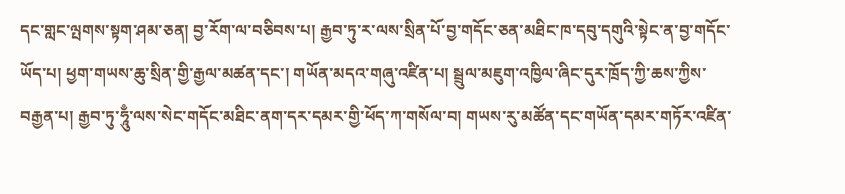དང་གླང་ལྤགས་སྟག་ཤམ་ཅན། བྱ་རོག་ལ་བཅིབས་པ། རྒྱབ་ཏུ་ར་ལས་སྲིན་པོ་བྱ་གདོང་ཅན་མཐིང་ཁ་དབུ་དགུའི་སྟེང་ན་བྱ་གདོང་ཡོད་པ། ཕྱག་གཡས་ཆུ་སྲིན་གྱི་རྒྱལ་མཚན་དང་། གཡོན་མདའ་གཞུ་འཛིན་པ། སྦྲུལ་མཇུག་འཁྱིལ་ཞིང་དུར་ཁྲོད་ཀྱི་ཆས་ཀྱིས་བརྒྱན་པ། རྒྱབ་ཏུ་ཧཱུྃ་ལས་སེང་གདོང་མཐིང་ནག་དར་དམར་གྱི་ཕོད་ཀ་གསོལ་བ། གཡས་རུ་མཚོན་དང་གཡོན་དམར་གཏོར་འཛིན་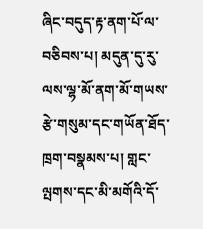ཞིང་བདུད་རྟ་ནག་པོ་ལ་བཅིབས་པ། མདུན་དུ་རུ་ལས་ལྷ་མོ་ནག་མོ་གཡས་རྩེ་གསུམ་དང་གཡོན་ཐོད་ཁྲག་བསྣམས་པ། གླང་ལྤགས་དང་མི་མགོའི་དོ་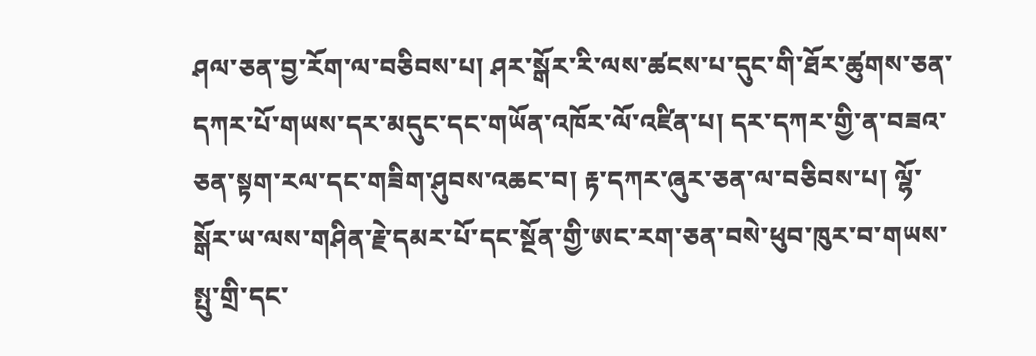ཤལ་ཅན་བྱ་རོག་ལ་བཅིབས་པ། ཤར་སྒོར་རི་ལས་ཚངས་པ་དུང་གི་ཐོར་ཚུགས་ཅན་དཀར་པོ་གཡས་དར་མདུང་དང་གཡོན་འཁོར་ལོ་འཛིན་པ། དར་དཀར་གྱི་ན་བཟའ་ཅན་སྟག་རལ་དང་གཟིག་ཤུབས་འཆང་བ། རྟ་དཀར་ཞུར་ཅན་ལ་བཅིབས་པ། ལྷོ་སྒོར་ཡ་ལས་གཤིན་རྗེ་དམར་པོ་དང་སྔོན་གྱི་ཨང་རག་ཅན་བསེ་ཕུབ་ཁུར་བ་གཡས་སྤུ་གྲི་དང་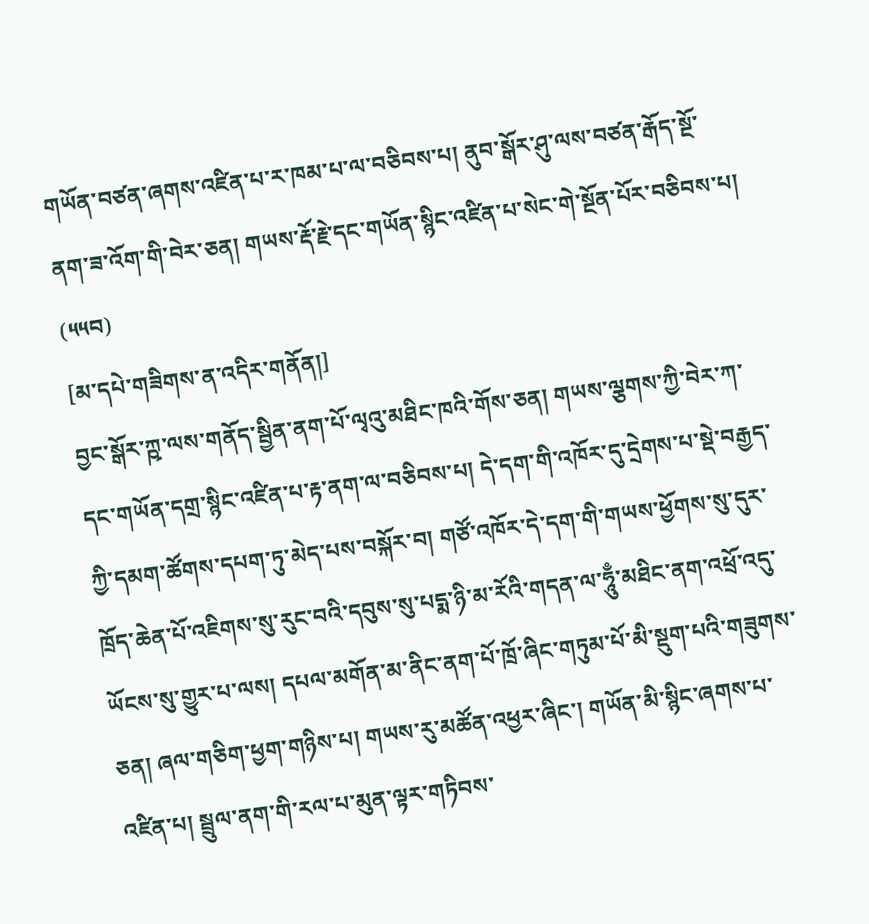གཡོན་བཙན་ཞགས་འཛིན་པ་ར་ཁམ་པ་ལ་བཅིབས་པ། ནུབ་སྒོར་ཤུ་ལས་བཙན་རྒོད་སྔོ་ནག་ཟ་འོག་གི་བེར་ཅན། གཡས་རྡོ་རྗེ་དང་གཡོན་སྙིང་འཛིན་པ་སེང་གེ་སྔོན་པོར་བཅིབས་པ། (༥༥བ)
[མ་དཔེ་གཟིགས་ན་འདིར་གནོན།]
བྱང་སྒོར་ཀྵ་ལས་གནོད་སྦྱིན་ནག་པོ་ལྭའུ་མཐིང་ཁའི་གོས་ཅན། གཡས་ལྕགས་ཀྱི་བེར་ཀ་དང་གཡོན་དགྲ་སྙིང་འཛིན་པ་རྟ་ནག་ལ་བཅིབས་པ། དེ་དག་གི་འཁོར་དུ་དྲེགས་པ་སྡེ་བརྒྱད་ཀྱི་དམག་ཚོགས་དཔག་ཏུ་མེད་པས་བསྐོར་བ། གཙོ་འཁོར་དེ་དག་གི་གཡས་ཕྱོགས་སུ་དུར་ཁྲོད་ཆེན་པོ་འཇིགས་སུ་རུང་བའི་དབུས་སུ་པདྨ་ཉི་མ་རོའི་གདན་ལ་ཧཱུྃ་མཐིང་ནག་འཕྲོ་འདུ་ཡོངས་སུ་གྱུར་པ་ལས། དཔལ་མགོན་མ་ནིང་ནག་པོ་ཁྲོ་ཞིང་གཏུམ་པོ་མི་སྡུག་པའི་གཟུགས་ཅན། ཞལ་གཅིག་ཕྱག་གཉིས་པ། གཡས་རུ་མཚོན་འཕྱར་ཞིང་། གཡོན་མི་སྙིང་ཞགས་པ་འཛིན་པ། སྦྲུལ་ནག་གི་རལ་པ་མུན་ལྟར་གཏིབས་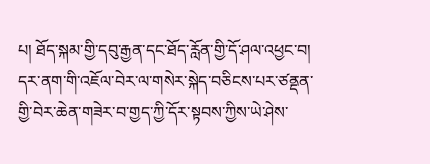པ། ཐོད་སྐམ་གྱི་དབུ་རྒྱན་དང་ཐོད་རློན་གྱི་དོ་ཤལ་འཕྱང་བ། དར་ནག་གི་འཇོལ་བེར་ལ་གསེར་སྐེད་བཅིངས་པར་ཙནྡན་གྱི་བེར་ཆེན་གཟེར་བ་གྱད་ཀྱི་དོར་སྟབས་ཀྱིས་ཡེ་ཤེས་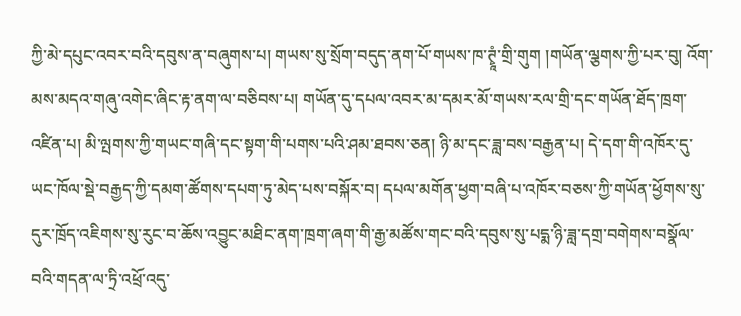ཀྱི་མེ་དཔུང་འབར་བའི་དབུས་ན་བཞུགས་པ། གཡས་སུ་སྲོག་བདུད་ནག་པོ་གཡས་ཁ་ཊྭཱཾ་གྲི་གུག །གཡོན་ལྕགས་ཀྱི་པར་བུ། འོག་མས་མདའ་གཞུ་འགེང་ཞིང་རྟ་ནག་ལ་བཅིབས་པ། གཡོན་དུ་དཔལ་འབར་མ་དམར་མོ་གཡས་རལ་གྲི་དང་གཡོན་ཐོད་ཁྲག་འཛིན་པ། མི་ལྤགས་ཀྱི་གཡང་གཞི་དང་སྟག་གི་པགས་པའི་ཤམ་ཐབས་ཅན། ཉི་མ་དང་ཟླ་བས་བརྒྱན་པ། དེ་དག་གི་འཁོར་དུ་ཡང་ཁོལ་སྡེ་བརྒྱད་ཀྱི་དམག་ཚོགས་དཔག་ཏུ་མེད་པས་བསྐོར་བ། དཔལ་མགོན་ཕྱག་བཞི་པ་འཁོར་བཅས་ཀྱི་གཡོན་ཕྱོགས་སུ་དུར་ཁྲོད་འཇིགས་སུ་རུང་བ་ཆོས་འབྱུང་མཐིང་ནག་ཁྲག་ཞག་གི་རྒྱ་མཚོས་གང་བའི་དབུས་སུ་པདྨ་ཉི་ཟླ་དགྲ་བགེགས་བསྣོལ་བའི་གདན་ལ་ཏྲི་འཕྲོ་འདུ་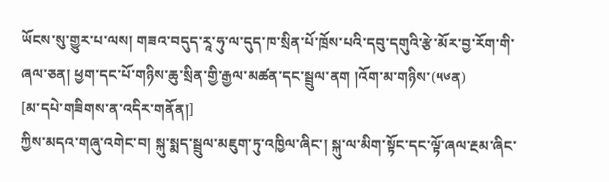ཡོངས་སུ་གྱུར་པ་ལས། གཟའ་བདུད་རཱ་ཧུ་ལ་དུད་ཁ་སྲིན་པོ་ཁྲོས་པའི་དབུ་དགུའི་རྩེ་མོར་བྱ་རོག་གི་ཞལ་ཅན། ཕྱག་དང་པོ་གཉིས་ཆུ་སྲིན་གྱི་རྒྱལ་མཚན་དང་སྦྲུལ་ནག །འོག་མ་གཉིས་(༥༦ན)
[མ་དཔེ་གཟིགས་ན་འདིར་གནོན།]
ཀྱིས་མདའ་གཞུ་འགེང་བ། སྐུ་སྨད་སྦྲུལ་མཇུག་ཏུ་འཁྱིལ་ཞིང་། སྐུ་ལ་མིག་སྟོང་དང་ལྟོ་ཞལ་རྔམ་ཞིང་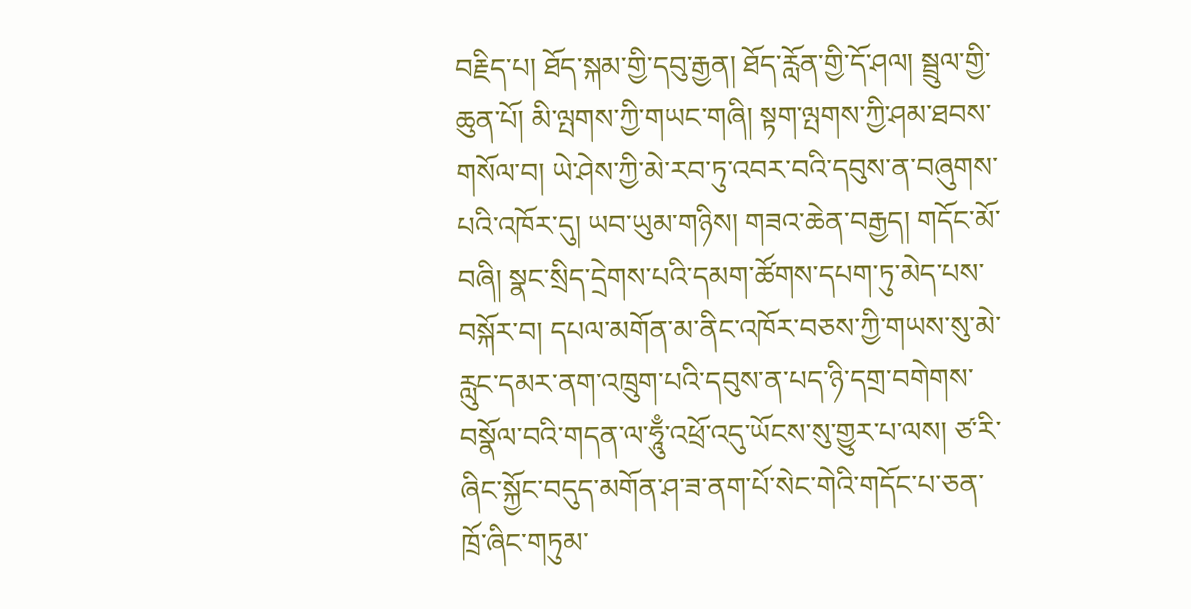བརྗིད་པ། ཐོད་སྐམ་གྱི་དབུ་རྒྱན། ཐོད་རློན་གྱི་དོ་ཤལ། སྦྲུལ་གྱི་ཆུན་པོ། མི་ལྤགས་ཀྱི་གཡང་གཞི། སྟག་ལྤགས་ཀྱི་ཤམ་ཐབས་གསོལ་བ། ཡེ་ཤེས་ཀྱི་མེ་རབ་ཏུ་འབར་བའི་དབུས་ན་བཞུགས་པའི་འཁོར་དུ། ཡབ་ཡུམ་གཉིས། གཟའ་ཆེན་བརྒྱད། གདོང་མོ་བཞི། སྣང་སྲིད་དྲེགས་པའི་དམག་ཚོགས་དཔག་ཏུ་མེད་པས་བསྐོར་བ། དཔལ་མགོན་མ་ནིང་འཁོར་བཅས་ཀྱི་གཡས་སུ་མེ་རླུང་དམར་ནག་འཁྲུག་པའི་དབུས་ན་པད་ཉི་དགྲ་བགེགས་བསྣོལ་བའི་གདན་ལ་ཧཱུྃ་འཕྲོ་འདུ་ཡོངས་སུ་གྱུར་པ་ལས། ཙ་རི་ཞིང་སྐྱོང་བདུད་མགོན་ཤ་ཟ་ནག་པོ་སེང་གེའི་གདོང་པ་ཅན་ཁྲོ་ཞིང་གཏུམ་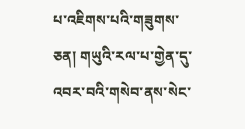པ་འཇིགས་པའི་གཟུགས་ཅན། གཡུའི་རལ་པ་གྱེན་དུ་འབར་བའི་གསེབ་ནས་སེང་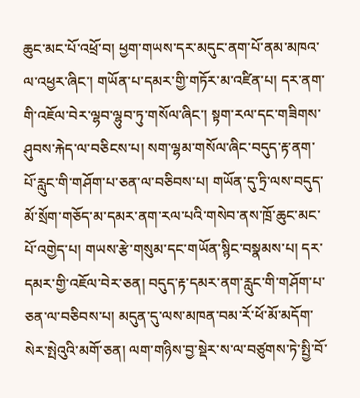ཆུང་མང་པོ་འཕྲོ་བ། ཕྱག་གཡས་དར་མདུང་ནག་པོ་ནམ་མཁའ་ལ་འཕྱར་ཞིང་། གཡོན་པ་དམར་གྱི་གཏོར་མ་འཛིན་པ། དར་ནག་གི་འཇོལ་བེར་ལྷབ་ལྷུབ་ཏུ་གསོལ་ཞིང་། སྟག་རལ་དང་གཟིགས་ཤུབས་རྐེད་ལ་བཅིངས་པ། སག་ལྷམ་གསོལ་ཞིང་བདུད་རྟ་ནག་པོ་རླུང་གི་གཤོག་པ་ཅན་ལ་བཅིབས་པ། གཡོན་དུ་ཏྲི་ལས་བདུད་མོ་སྲོག་གཅོད་མ་དམར་ནག་རལ་པའི་གསེབ་ནས་ཁྲོ་ཆུང་མང་པོ་འགྱེད་པ། གཡས་རྩེ་གསུམ་དང་གཡོན་སྙིང་བསྣམས་པ། དར་དམར་གྱི་འཇོལ་བེར་ཅན། བདུད་རྟ་དམར་ནག་རླུང་གི་གཤོག་པ་ཅན་ལ་བཅིབས་པ། མདུན་དུ་ལས་མཁན་བམ་རོ་ཕོ་མོ་མདོག་སེར་སྤེའུའི་མགོ་ཅན། ལག་གཉིས་བྱ་སྡེར་ས་ལ་བཙུགས་ཏེ་སྤྱི་བོ་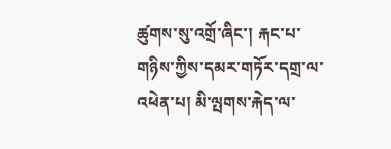ཚུགས་སུ་འགྲོ་ཞིང་། རྐང་པ་གཉིས་ཀྱིས་དམར་གཏོར་དགྲ་ལ་འཕེན་པ། མི་ལྤགས་རྐེད་ལ་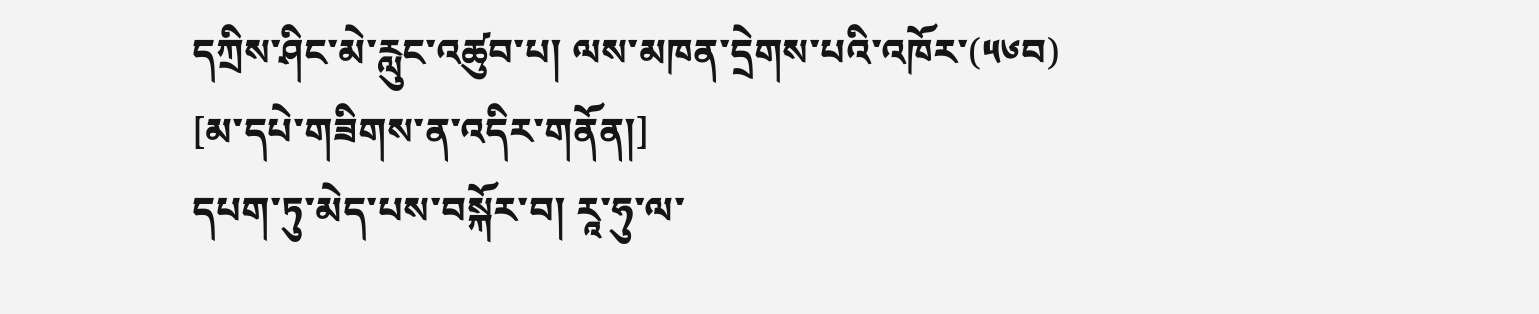དཀྲིས་ཤིང་མེ་རླུང་འཚུབ་པ། ལས་མཁན་དྲེགས་པའི་འཁོར་(༥༦བ)
[མ་དཔེ་གཟིགས་ན་འདིར་གནོན།]
དཔག་ཏུ་མེད་པས་བསྐོར་བ། རཱ་ཧུ་ལ་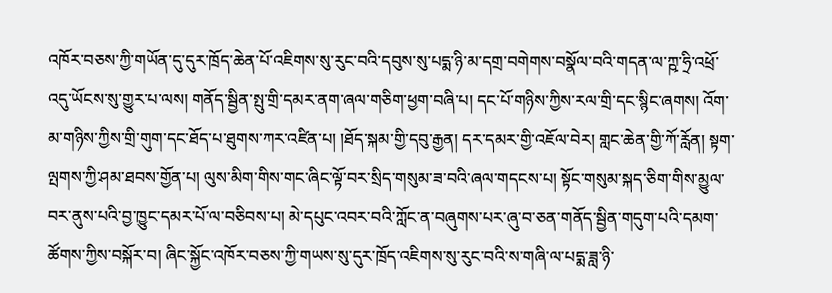འཁོར་བཅས་ཀྱི་གཡོན་དུ་དུར་ཁྲོད་ཆེན་པོ་འཇིགས་སུ་རུང་བའི་དབུས་སུ་པདྨ་ཉི་མ་དགྲ་བགེགས་བསྣོལ་བའི་གདན་ལ་ཀྵ་ཧྲི་འཕྲོ་འདུ་ཡོངས་སུ་གྱུར་པ་ལས། གནོད་སྦྱིན་སྤུ་གྲི་དམར་ནག་ཞལ་གཅིག་ཕྱག་བཞི་པ། དང་པོ་གཉིས་ཀྱིས་རལ་གྲི་དང་སྙིང་ཞགས། འོག་མ་གཉིས་ཀྱིས་གྲི་གུག་དང་ཐོད་པ་ཐུགས་ཀར་འཛིན་པ། །ཐོད་སྐམ་གྱི་དབུ་རྒྱན། དར་དམར་གྱི་འཇོལ་བེར། གླང་ཆེན་གྱི་ཀོ་རློན། སྟག་ལྤགས་ཀྱི་ཤམ་ཐབས་གྱོན་པ། ལུས་མིག་གིས་གང་ཞིང་ལྟོ་བར་སྲིད་གསུམ་ཟ་བའི་ཞལ་གདངས་པ། སྟོང་གསུམ་སྐད་ཅིག་གིས་མྱུལ་བར་ནུས་པའི་བྱ་ཁྱུང་དམར་པོ་ལ་བཅིབས་པ། མེ་དཔུང་འབར་བའི་ཀློང་ན་བཞུགས་པར་ཞུ་བ་ཅན་གནོད་སྦྱིན་གདུག་པའི་དམག་ཚོགས་ཀྱིས་བསྐོར་བ། ཞིང་སྐྱོང་འཁོར་བཅས་ཀྱི་གཡས་སུ་དུར་ཁྲོད་འཇིགས་སུ་རུང་བའི་ས་གཞི་ལ་པདྨ་ཟླ་ཉི་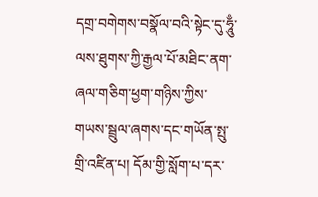དགྲ་བགེགས་བསྣོལ་བའི་སྟེང་དུ་ཧཱུྃ་ལས་ཐུགས་ཀྱི་རྒྱལ་པོ་མཐིང་ནག་ཞལ་གཅིག་ཕྱག་གཉིས་ཀྱིས་གཡས་སྦྲུལ་ཞགས་དང་གཡོན་སྤུ་གྲི་འཛིན་པ། དོམ་གྱི་སློག་པ་དར་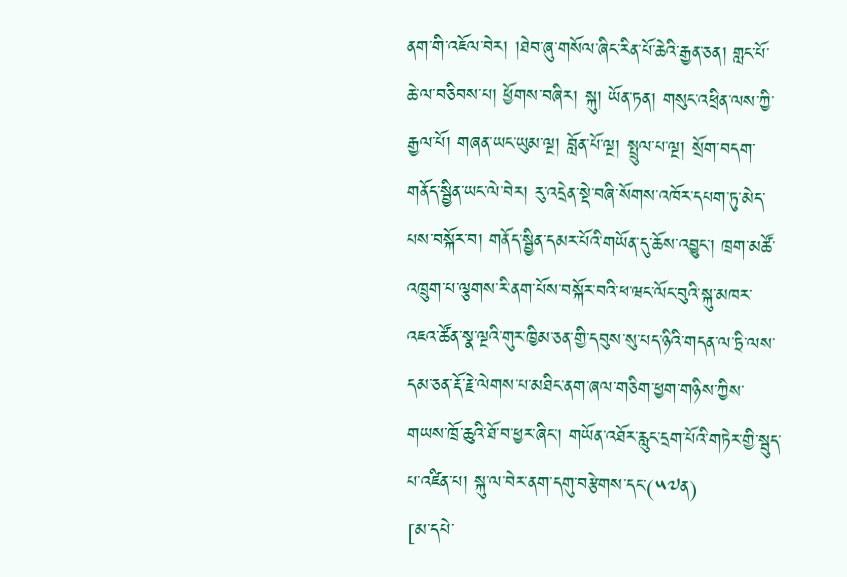ནག་གི་འཇོལ་བེར། །ཐེབ་ཞུ་གསོལ་ཞིང་རིན་པོ་ཆེའི་རྒྱན་ཅན། གླང་པོ་ཆེ་ལ་བཅིབས་པ། ཕྱོགས་བཞིར། སྐུ། ཡོན་ཏན། གསུང་འཕྲིན་ལས་ཀྱི་རྒྱལ་པོ། གཞན་ཡང་ཡུམ་ལྔ། བློན་པོ་ལྔ། སྤྲུལ་པ་ལྔ། སྲོག་བདག་གནོད་སྦྱིན་ཡང་ལེ་བེར། རུ་འདྲེན་སྡེ་བཞི་སོགས་འཁོར་དཔག་ཏུ་མེད་པས་བསྐོར་བ། གནོད་སྦྱིན་དམར་པོའི་གཡོན་དུ་ཆོས་འབྱུང་། ཁྲག་མཚོ་འཁྲུག་པ་ལྕགས་རི་ནག་པོས་བསྐོར་བའི་ཕ་ཝང་ལོང་བུའི་སྐུ་མཁར་འཇའ་ཚོན་སྣ་ལྔའི་གུར་ཁྱིམ་ཅན་གྱི་དབུས་སུ་པད་ཉིའི་གདན་ལ་ཏྲི་ལས་དམ་ཅན་རྡོ་རྗེ་ལེགས་པ་མཐིང་ནག་ཞལ་གཅིག་ཕྱག་གཉིས་ཀྱིས་གཡས་ཁྲོ་ཆུའི་ཐོ་བ་ཕྱར་ཞིང་། གཡོན་འཐོར་རླུང་དྲག་པོའི་གཏེར་གྱི་སྦུད་པ་འཛིན་པ། སྐུ་ལ་བེར་ནག་དགུ་བརྩེགས་དང་(༥༧ན)
[མ་དཔེ་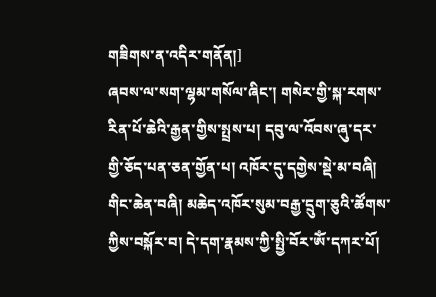གཟིགས་ན་འདིར་གནོན།]
ཞབས་ལ་སག་ལྷམ་གསོལ་ཞིང་། གསེར་གྱི་སྐ་རགས་རིན་པོ་ཆེའི་རྒྱན་གྱིས་སྤྲས་པ། དབུ་ལ་འོབས་ཞུ་དར་གྱི་ཅོད་པན་ཅན་གྱོན་པ། འཁོར་དུ་དགྱེས་སྡེ་མ་བཞི། གིང་ཆེན་བཞི། མཆེད་འཁོར་སུམ་བརྒྱ་དྲུག་ཅུའི་ཚོགས་ཀྱིས་བསྐོར་བ། དེ་དག་རྣམས་ཀྱི་སྤྱི་བོར་ཨོཾ་དཀར་པོ།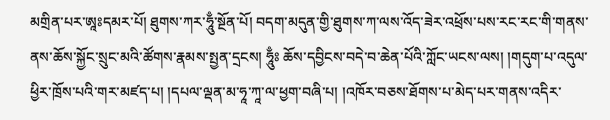མགྲིན་པར་ཨཱཿདམར་པོ། ཐུགས་ཀར་ཧཱུྃ་སྔོན་པོ། བདག་མདུན་གྱི་ཐུགས་ཀ་ལས་འོད་ཟེར་འཕྲོས་པས་རང་རང་གི་གནས་ནས་ཆོས་སྐྱོང་སྲུང་མའི་ཚོགས་རྣམས་སྤྱན་དྲངས། ཧཱུྃཿ ཆོས་དབྱིངས་བདེ་བ་ཆེན་པོའི་ཀློང་ཡངས་ལས། །གདུག་པ་འདུལ་ཕྱིར་ཁྲོས་པའི་གར་མཛད་པ། །དཔལ་ལྡན་མ་ཧཱ་ཀཱ་ལ་ཕྱག་བཞི་པ། །འཁོར་བཅས་ཐོགས་པ་མེད་པར་གནས་འདིར་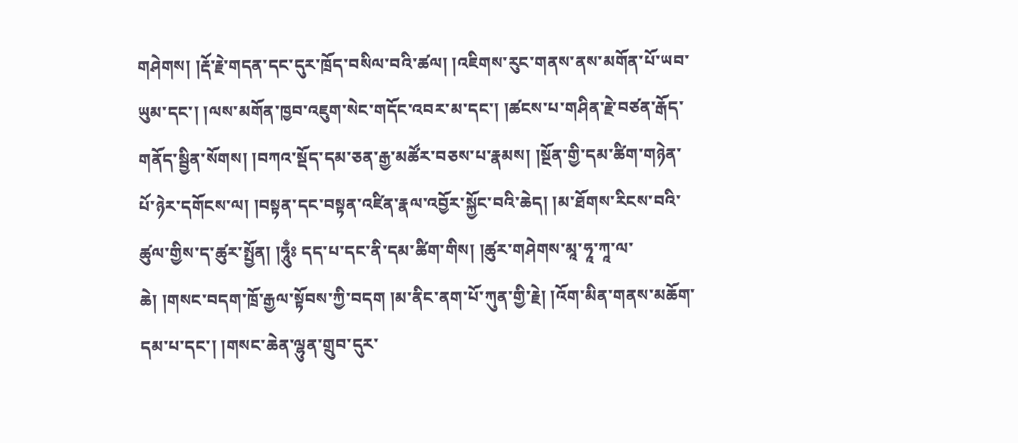གཤེགས། །རྡོ་རྗེ་གདན་དང་དུར་ཁྲོད་བསིལ་བའི་ཚལ། །འཇིགས་རུང་གནས་ནས་མགོན་པོ་ཡབ་ཡུམ་དང་། །ལས་མགོན་ཁྱབ་འཇུག་སེང་གདོང་འབར་མ་དང་། །ཚངས་པ་གཤིན་རྗེ་བཙན་རྒོད་གནོད་སྦྱིན་སོགས། །བཀའ་སྡོད་དམ་ཅན་རྒྱ་མཚོར་བཅས་པ་རྣམས། །སྔོན་གྱི་དམ་ཚིག་གཉེན་པོ་ཉེར་དགོངས་ལ། །བསྟན་དང་བསྟན་འཛིན་རྣལ་འབྱོར་སྐྱོང་བའི་ཆེད། །མ་ཐོགས་རིངས་བའི་ཚུལ་གྱིས་ད་ཚུར་སྤྱོན། །ཧཱུྃཿ དད་པ་དང་ནི་དམ་ཚིག་གིས། །ཚུར་གཤེགས་མཱ་ཧཱ་ཀཱ་ལ་ཆེ། །གསང་བདག་ཁྲོ་རྒྱལ་སྟོབས་ཀྱི་བདག །མ་ནིང་ནག་པོ་ཀུན་གྱི་རྗེ། །འོག་མིན་གནས་མཆོག་དམ་པ་དང་། །གསང་ཆེན་ལྷུན་གྲུབ་དུར་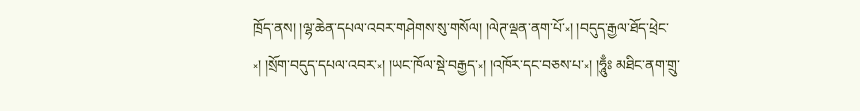ཁྲོད་ནས། །ལྷ་ཆེན་དཔལ་འབར་གཤེགས་སུ་གསོལ། །ལེཊ་ལྡན་ནག་པོ་༝། །བདུད་རྒྱལ་ཐོད་ཕྲེང་༝། །སྲོག་བདུད་དཔལ་འབར་༝། །ཡང་ཁོལ་སྡེ་བརྒྱད་༝། །འཁོར་དང་བཅས་པ་༝། །ཧཱུྃཿ མཐིང་ནག་གྲུ་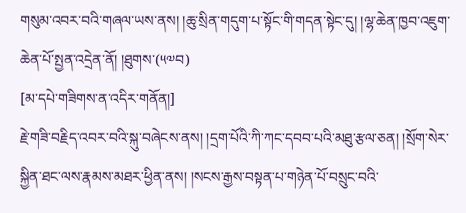གསུམ་འབར་བའི་གཞལ་ཡས་ནས། །ཆུ་སྲིན་གདུག་པ་སྟོང་གི་གདན་སྟེང་དུ། །ལྷ་ཆེན་ཁྱབ་འཇུག་ཆེན་པོ་སྤྱན་འདྲེན་ནོ། །ཐུགས་(༥༧བ)
[མ་དཔེ་གཟིགས་ན་འདིར་གནོན།]
རྗེ་གཟི་བརྗིད་འབར་བའི་སྐུ་བཞེངས་ནས། །དྲག་པོའི་ཀི་ཀང་དབབ་པའི་མཐུ་རྩལ་ཅན། །སྲོག་སེར་སྐྱིན་ཐང་ལས་རྣམས་མཐར་ཕྱིན་ནས། །སངས་རྒྱས་བསྟན་པ་གཉེན་པོ་བསྲུང་བའི་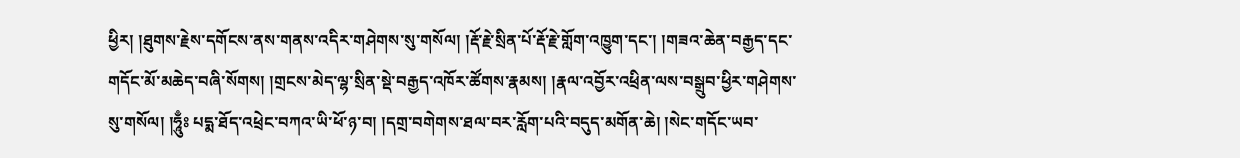ཕྱིར། །ཐུགས་རྗེས་དགོངས་ནས་གནས་འདིར་གཤེགས་སུ་གསོལ། །རྡོ་རྗེ་སྲིན་པོ་རྡོ་རྗེ་གློག་འཁྱུག་དང་། །གཟའ་ཆེན་བརྒྱད་དང་གདོང་མོ་མཆེད་བཞི་སོགས། །གྲངས་མེད་ལྷ་སྲིན་སྡེ་བརྒྱད་འཁོར་ཚོགས་རྣམས། །རྣལ་འབྱོར་འཕྲིན་ལས་བསྒྲུབ་ཕྱིར་གཤེགས་སུ་གསོལ། །ཧཱུྃཿ པདྨ་ཐོད་འཕྲེང་བཀའ་ཡི་ཕོ་ཉ་བ། །དགྲ་བགེགས་ཐལ་བར་རློག་པའི་བདུད་མགོན་ཆེ། །སེང་གདོང་ཡབ་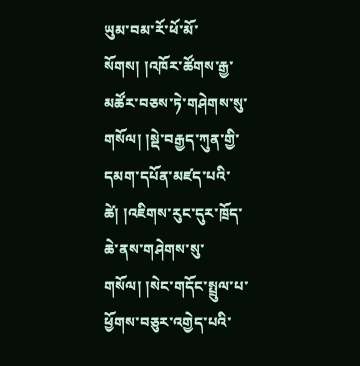ཡུམ་བམ་རོ་ཕོ་མོ་སོགས། །འཁོར་ཚོགས་རྒྱ་མཚོར་བཅས་ཏེ་གཤེགས་སུ་གསོལ། །སྡེ་བརྒྱད་ཀུན་གྱི་དམག་དཔོན་མཛད་པའི་ཚེ། །འཇིགས་རུང་དུར་ཁྲོད་ཆེ་ནས་གཤེགས་སུ་གསོལ། །སེང་གདོང་སྤྲུལ་པ་ཕྱོགས་བཅུར་འགྱེད་པའི་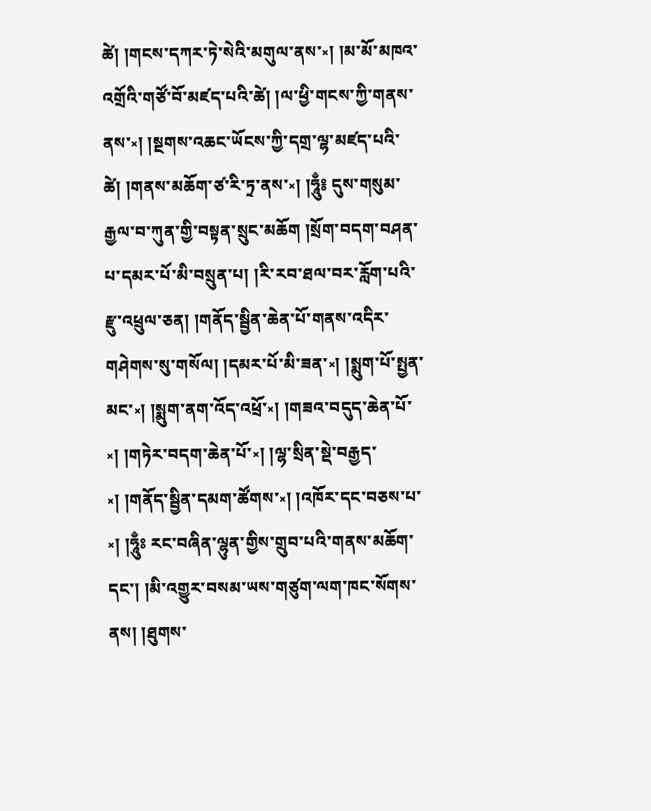ཚེ། །གངས་དཀར་ཏེ་སེའི་མགུལ་ནས་༝། །མ་མོ་མཁའ་འགྲོའི་གཙོ་བོ་མཛད་པའི་ཚེ། །ལ་ཕྱི་གངས་ཀྱི་གནས་ནས་༝། །སྔགས་འཆང་ཡོངས་ཀྱི་དགྲ་ལྷ་མཛད་པའི་ཚེ། །གནས་མཆོག་ཙ་རི་ཏྲ་ནས་༝། །ཧཱུྃ༔ དུས་གསུམ་རྒྱལ་བ་ཀུན་གྱི་བསྟན་སྲུང་མཆོག །སྲོག་བདག་བཤན་པ་དམར་པོ་མི་བསྲུན་པ། །རི་རབ་ཐལ་བར་རློག་པའི་རྫུ་འཕྲུལ་ཅན། །གནོད་སྦྱིན་ཆེན་པོ་གནས་འདིར་གཤེགས་སུ་གསོལ། །དམར་པོ་མི་ཟན་༝། །སྨུག་པོ་སྤྱན་མང་༝། །སྨུག་ནག་འོད་འཕྲོ་༝། །གཟའ་བདུད་ཆེན་པོ་༝། །གཏེར་བདག་ཆེན་པོ་༝། །ལྷ་སྲིན་སྡེ་བརྒྱད་༝། །གནོད་སྦྱིན་དམག་ཚོགས་༝། །འཁོར་དང་བཅས་པ་༝། །ཧཱུྃཿ རང་བཞིན་ལྷུན་གྱིས་གྲུབ་པའི་གནས་མཆོག་དང་། །མི་འགྱུར་བསམ་ཡས་གཙུག་ལག་ཁང་སོགས་ནས། །ཐུགས་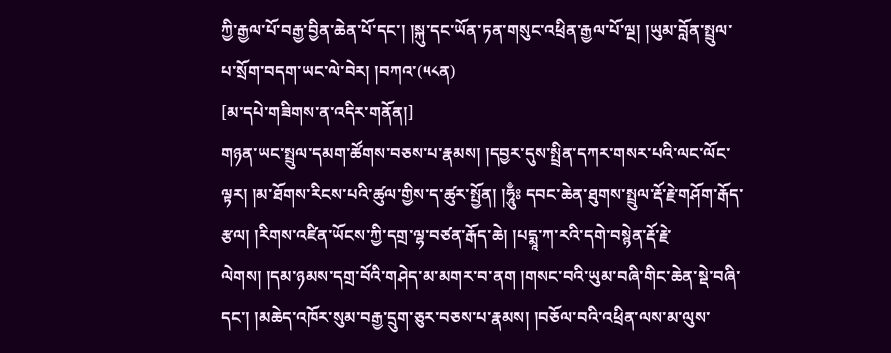ཀྱི་རྒྱལ་པོ་བརྒྱ་བྱིན་ཆེན་པོ་དང་། །སྐུ་དང་ཡོན་ཏན་གསུང་འཕྲིན་རྒྱལ་པོ་ལྔ། །ཡུམ་བློན་སྤྲུལ་པ་སྲོག་བདག་ཡང་ལེ་བེར། །བཀའ་(༥༨ན)
[མ་དཔེ་གཟིགས་ན་འདིར་གནོན།]
གཉན་ཡང་སྤྲུལ་དམག་ཚོགས་བཅས་པ་རྣམས། །དབྱར་དུས་སྤྲིན་དཀར་གསར་པའི་ལང་ལོང་ལྟར། །མ་ཐོགས་རིངས་པའི་ཚུལ་གྱིས་ད་ཚུར་སྤྱོན། །ཧཱུྃཿ དབང་ཆེན་ཐུགས་སྤྲུལ་རྡོ་རྗེ་གཤོག་རྒོད་རྩལ། །རིགས་འཛིན་ཡོངས་ཀྱི་དགྲ་ལྷ་བཙན་རྒོད་ཆེ། །པདྨཱ་ཀ་རའི་དགེ་བསྙེན་རྡོ་རྗེ་ལེགས། །དམ་ཉམས་དགྲ་བོའི་གཤེད་མ་མགར་བ་ནག །གསང་བའི་ཡུམ་བཞི་གིང་ཆེན་སྡེ་བཞི་དང་། །མཆེད་འཁོར་སུམ་བརྒྱ་དྲུག་ཅུར་བཅས་པ་རྣམས། །བཅོལ་བའི་འཕྲིན་ལས་མ་ལུས་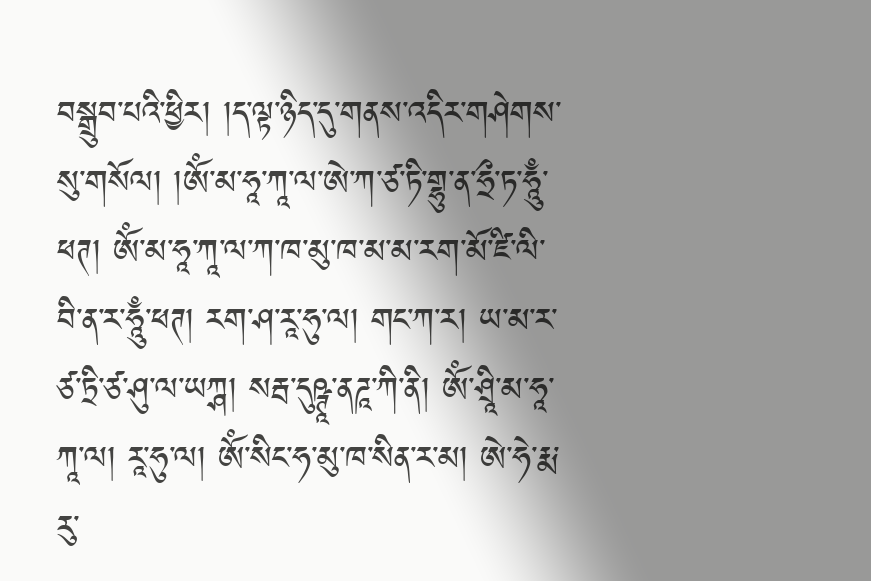བསྒྲུབ་པའི་ཕྱིར། །ད་ལྟ་ཉིད་དུ་གནས་འདིར་གཤེགས་སུ་གསོལ། །ཨོཾ་མ་ཧཱ་ཀཱ་ལ་ཨེ་ཀ་ཙ་ཏི་གྷུ་ན་ཧྲྀ་ཏ་ཧཱུྃ་ཕཊ། ཨོཾ་མ་ཧཱ་ཀཱ་ལ་ཀ་ཁ་མུ་ཁ་མ་མ་རག་མོ་ཛི་ལི་བི་ན་ར་ཧཱུྃ་ཕཊ། རག་ཤ་རཱ་ཧུ་ལ། གང་ཀ་ར། ཡ་མ་ར་ཙ་ཏྲི་ཙ་ཤུ་ལ་ཡཀྴ། སརྦ་དུཥྚཱ་ནཌཱ་ཀི་ནི། ཨོཾ་ཤྲཱི་མ་ཧཱ་ཀཱ་ལ། རཱ་ཧུ་ལ། ཨོཾ་སིང་ཧ་མུ་ཁ་སིན་ར་མ། ཨེ་ཧེ་རྨ་རུ་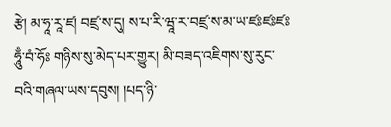རྩེ། མ་ཧཱ་རཱ་ཛ། བཛྲ་ས་དུ། ས་པ་རི་ཝཱ་ར་བཛྲ་ས་མ་ཡ་ཛཿཛཿཛཿཧཱུྃ་བཾ་ཧོཿ གཉིས་སུ་མེད་པར་གྱུར། མི་བཟད་འཇིགས་སུ་རུང་བའི་གཞལ་ཡས་དབུས། །པད་ཉི་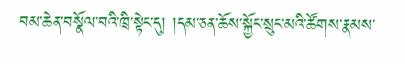བམ་ཆེན་བསྣོལ་བའི་ཁྲི་སྟེང་དུ། །དམ་ཅན་ཆོས་སྐྱོང་སྲུང་མའི་ཚོགས་རྣམས་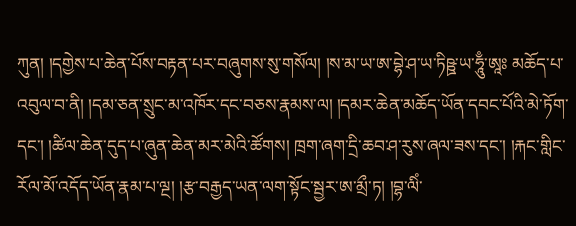ཀུན། །དགྱེས་པ་ཆེན་པོས་བརྟན་པར་བཞུགས་སུ་གསོལ། །ས་མ་ཡ་ཨ་བྷེ་ཤ་ཡ་ཏིཥྛ་ཡ་ཧཱུྃ་ཨཱཿ མཆོད་པ་འབུལ་བ་ནི། །དམ་ཅན་སྲུང་མ་འཁོར་དང་བཅས་རྣམས་ལ། །དམར་ཆེན་མཆོད་ཡོན་དབང་པོའི་མེ་ཏོག་དང་། །ཚིལ་ཆེན་དུད་པ་ཞུན་ཆེན་མར་མེའི་ཚོགས། ཁྲག་ཞག་དྲི་ཆབ་ཤ་རུས་ཞལ་ཟས་དང་། །རྐང་གླིང་རོལ་མོ་འདོད་ཡོན་རྣམ་པ་ལྔ། །རྩ་བརྒྱད་ཡན་ལག་སྟོང་སྦྱར་ཨ་མྲྀ་ཏ། །བྷ་ལིཾ་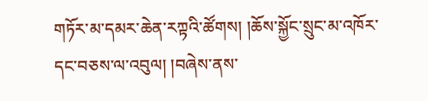གཏོར་མ་དམར་ཆེན་རཀྟའི་ཚོགས། །ཆོས་སྐྱོང་སྲུང་མ་འཁོར་དང་བཅས་ལ་འབུལ། །བཞེས་ནས་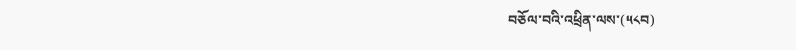བཅོལ་བའི་འཕྲིན་ལས་(༥༨བ)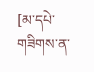[མ་དཔེ་གཟིགས་ན་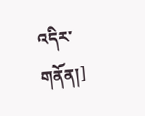འདིར་གནོན།]